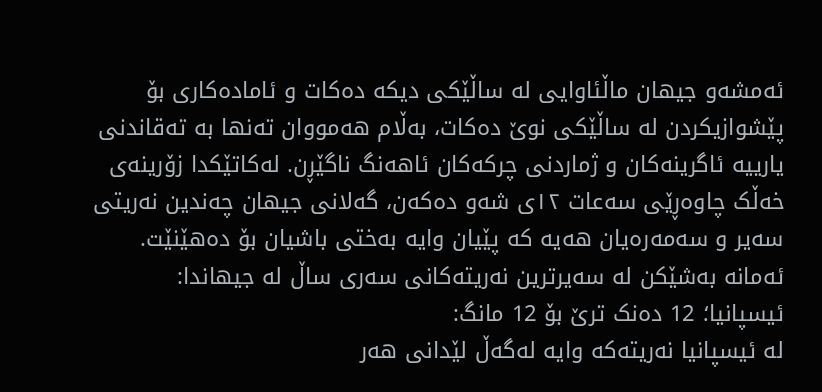ئەمشەو جیهان ماڵئاوایی لە ساڵێکی دیکە دەکات و ئامادەکاری بۆ پێشوازیکردن لە ساڵێکی نوێ دەکات، بەڵام هەمووان تەنها بە تەقاندنی یارییە ئاگرینەکان و ژماردنی چرکەکان ئاهەنگ ناگێڕن. لەکاتێکدا زۆرینەی خەڵک چاوەڕێی سەعات ١٢ی شەو دەکەن، گەلانی جیهان چەندین نەریتی سەیر و سەمەرەیان هەیە کە پێیان وایە بەختی باشیان بۆ دەهێنێت.
ئەمانە بەشێکن لە سەیرترین نەریتەکانی سەری ساڵ لە جیهاندا:
ئیسپانیا؛ 12 دەنک ترێ بۆ 12 مانگ:
لە ئیسپانیا نەریتەکە وایە لەگەڵ لێدانی هەر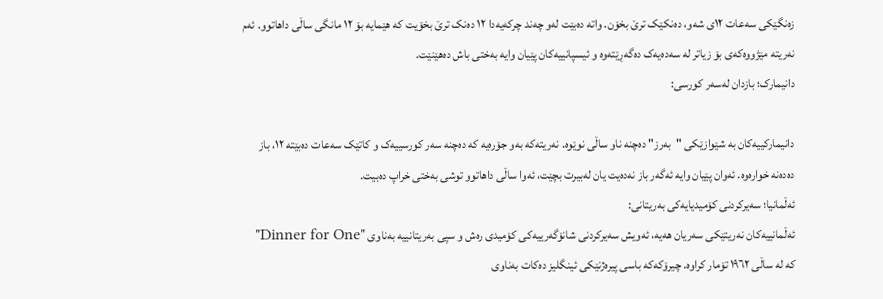زەنگێکی سەعات ١٢ی شەو، دەنکێک ترێ بخۆن. واتە دەبێت لەو چەند چرکەیەدا ١٢ دەنک ترێ بخۆیت کە هێمایە بۆ ١٢ مانگی ساڵی داهاتوو. ئەم نەریتە مێژووەکەی بۆ زیاتر لە سەدەیەک دەگەڕێتەوە و ئیسپانییەکان پێیان وایە بەختی باش دەهێنێت.
دانیمارک؛ بازدان لەسەر کورسی:

دانیمارکییەکان بە شێوازێکی "بەرز" دەچنە ناو ساڵی نوێوە. نەریتەکە بەو جۆرەیە کە دەچنە سەر کورسییەک و کاتێک سەعات دەبێتە ١٢، باز دەدەنە خوارەوە. ئەوان پێیان وایە ئەگەر باز نەدەیت یان لەبیرت بچێت، ئەوا ساڵی داهاتوو توشی بەختی خراپ دەبیت.
ئەڵمانیا؛ سەیرکردنی کۆمیدیایەکی بەریتانی:
ئەڵمانییەکان نەریتێکی سەریان هەیە، ئەویش سەیرکردنی شانۆگەرییەکی کۆمیدی رەش و سپی بەریتانییە بەناوی "Dinner for One" کە لە ساڵی ١٩٦٢ تۆمار کراوە. چیرۆکەکە باسی پیرەژنێکی ئینگلیز دەکات بەناوی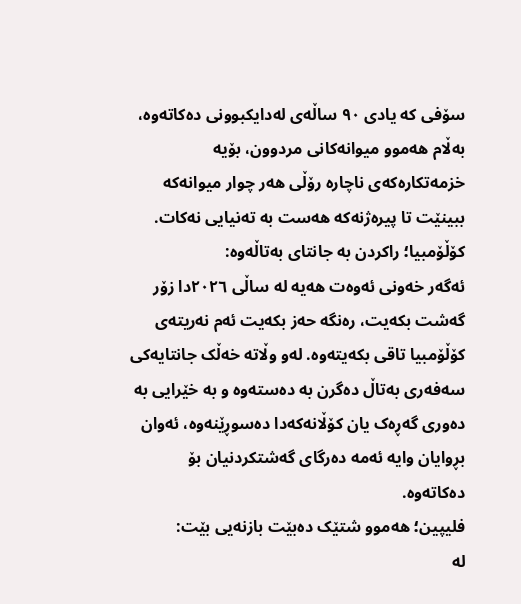سۆفی کە یادی ٩٠ ساڵەی لەدایکبوونی دەکاتەوە، بەڵام هەموو میوانەکانی مردوون، بۆیە خزمەتکارەکەی ناچارە رۆڵی هەر چوار میوانەکە ببینێت تا پیرەژنەکە هەست بە تەنیایی نەکات.
کۆڵۆمبیا؛ راکردن بە جانتای بەتاڵەوە:
ئەگەر خەونی ئەوەت هەیە لە ساڵی ٢٠٢٦دا زۆر گەشت بکەیت، رەنگە حەز بکەیت ئەم نەریتەی کۆڵۆمبیا تاقی بکەیتەوە. لەو وڵاتە خەڵک جانتایەکی سەفەری بەتاڵ دەگرن بە دەستەوە و بە خێرایی بە دەوری گەڕەک یان کۆڵانەکەدا دەسوڕێنەوە، ئەوان بڕوایان وایە ئەمە دەرگای گەشتکردنیان بۆ دەکاتەوە.
فلیپین؛ هەموو شتێک دەبێت بازنەیی بێت:
لە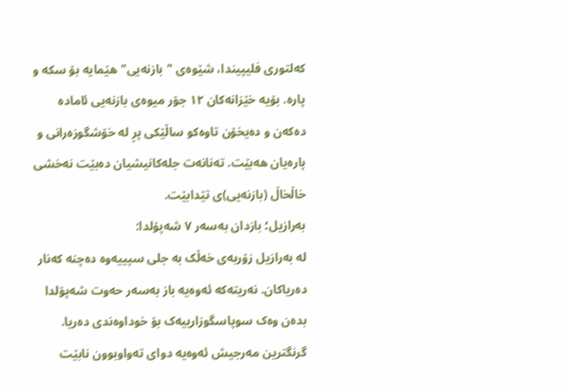کەلتوری فلیپیندا، شێوەی "بازنەیی" هێمایە بۆ سکە و پارە. بۆیە خێزانەکان ١٢ جۆر میوەی بازنەیی ئامادە دەکەن و دەیخۆن تاوەکو ساڵێکی پڕ لە خۆشگوزەرانی و پارەیان هەبێت. تەنانەت جلەکانیشیان دەبێت نەخشی خاڵخاڵ (بازنەیی)ی تێدابێت.
بەرازیل؛ بازدان بەسەر ٧ شەپۆلدا:
لە بەرازیل زۆربەی خەڵک بە جلی سپییەوە دەچنە کەنار دەریاکان. نەریتەکە ئەوەیە باز بەسەر حەوت شەپۆلدا بدەن وەک سوپاسگوزارییەک بۆ خوداوەندی دەریا. گرنگترین مەرجیش ئەوەیە دوای تەواوبوون نابێت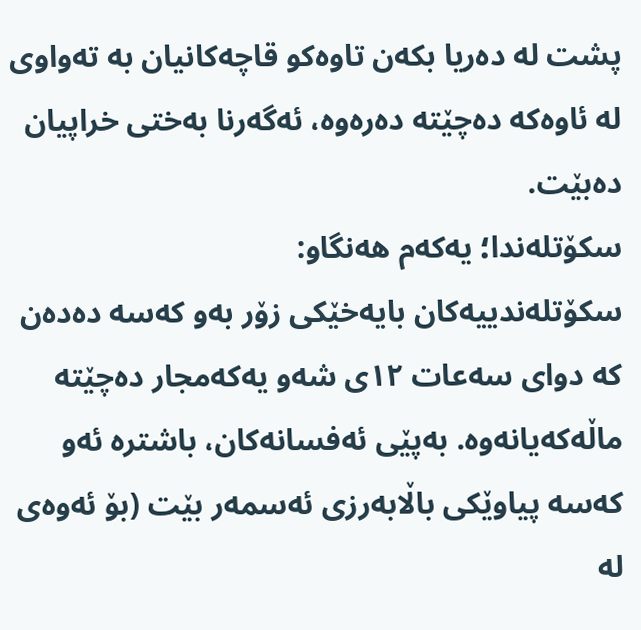پشت لە دەریا بکەن تاوەکو قاچەکانیان بە تەواوی لە ئاوەکە دەچێتە دەرەوە، ئەگەرنا بەختی خراپیان دەبێت.
سکۆتلەندا؛ یەکەم هەنگاو:
سکۆتلەندییەکان بایەخێکی زۆر بەو کەسە دەدەن کە دوای سەعات ١٢ی شەو یەکەمجار دەچێتە ماڵەکەیانەوە. بەپێی ئەفسانەکان، باشترە ئەو کەسە پیاوێکی باڵابەرزی ئەسمەر بێت (بۆ ئەوەی لە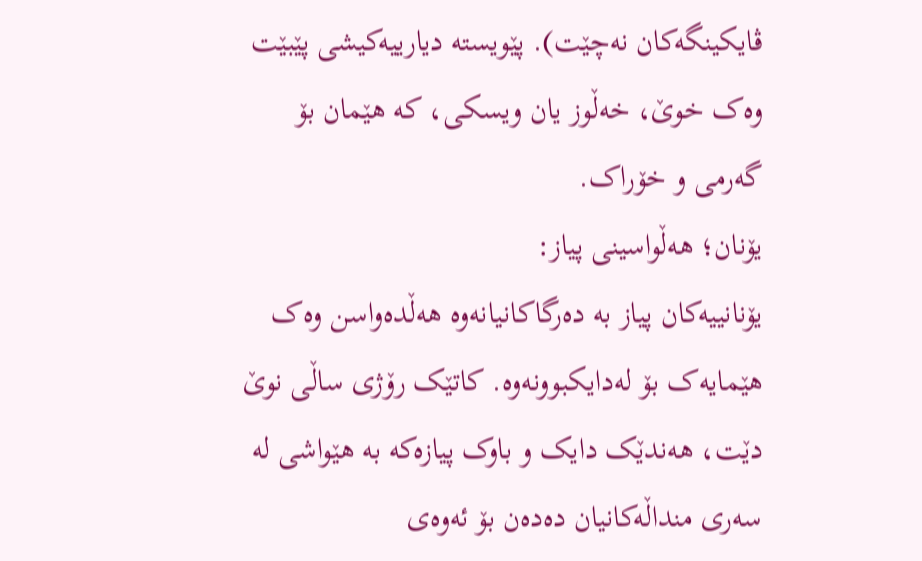ڤایکینگەکان نەچێت). پێویستە دیارییەکیشی پێبێت وەک خوێ، خەڵوز یان ویسکی، کە هێمان بۆ گەرمی و خۆراک.
یۆنان؛ هەڵواسینی پیاز:
یۆنانییەکان پیاز بە دەرگاکانیانەوە هەڵدەواسن وەک هێمایەک بۆ لەدایکبوونەوە. کاتێک رۆژی ساڵی نوێ دێت، هەندێک دایک و باوک پیازەکە بە هێواشی لە سەری منداڵەکانیان دەدەن بۆ ئەوەی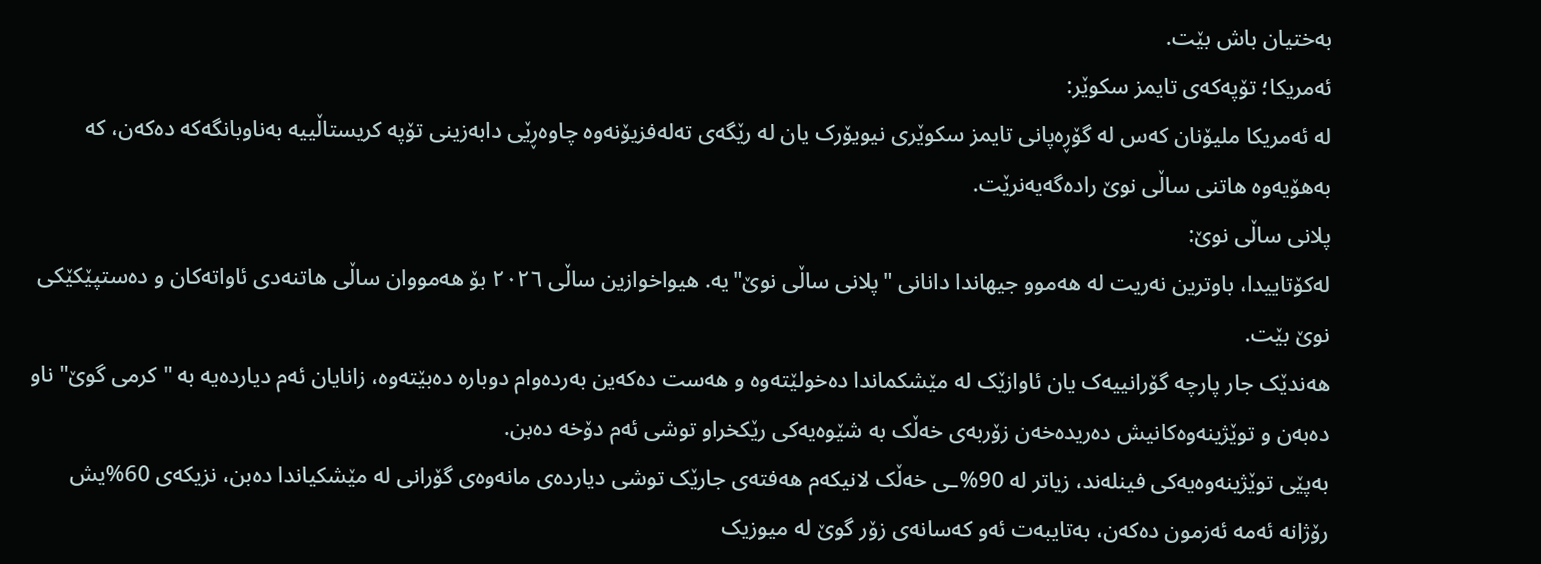بەختیان باش بێت.
ئەمریکا؛ تۆپەکەی تایمز سکوێر:
لە ئەمریکا ملیۆنان کەس لە گۆڕەپانی تایمز سکوێری نیویۆرک یان لە رێگەی تەلەفزیۆنەوە چاوەڕێی دابەزینی تۆپە کریستاڵییە بەناوبانگەکە دەکەن، کە بەهۆیەوە هاتنی ساڵی نوێ رادەگەیەنرێت.
پلانی ساڵی نوێ:
لەکۆتاییدا، باوترین نەریت لە هەموو جیهاندا دانانی "پلانی ساڵی نوێ"یە. هیواخوازین ساڵی ٢٠٢٦ بۆ هەمووان ساڵی هاتنەدی ئاواتەکان و دەستپێکێکی نوێ بێت.
هەندێک جار پارچە گۆرانییەک یان ئاوازێک لە مێشکماندا دەخولێتەوە و هەست دەکەین بەردەوام دوبارە دەبێتەوە، زانایان ئەم دیاردەیە بە "کرمی گوێ" ناو دەبەن و توێژینەوەکانیش دەریدەخەن زۆربەی خەڵک بە شێوەیەکی رێکخراو توشی ئەم دۆخە دەبن.
بەپێی توێژینەوەیەکی فینلەند، زیاتر لە 90%ـی خەڵک لانیکەم هەفتەی جارێک توشی دیاردەی مانەوەی گۆرانی لە مێشکیاندا دەبن، نزیکەی 60%یش رۆژانە ئەمە ئەزمون دەکەن، بەتایبەت ئەو کەسانەی زۆر گوێ لە میوزیک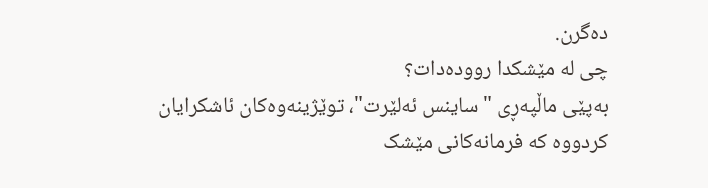دەگرن.
چی لە مێشکدا روودەدات؟
بەپێی ماڵپەڕی "ساینس ئەلێرت"، توێژینەوەکان ئاشکرایان کردووە کە فرمانەکانی مێشک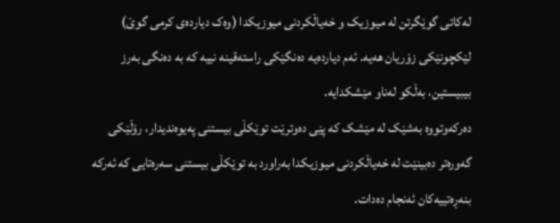لەکاتی گوێگرتن لە میوزیک و خەیاڵکردنی میوزیکدا (وەک دیاردەی کرمی گوێ) لێکچونێکی زۆریان هەیە. ئەم دیاردەیە دەنگێکی راستەقینە نییە کە بە دەنگی بەرز بیبیستین، بەڵکو لەناو مێشکدایە.
دەرکەوتووە بەشێک لە مێشک کە پێی دەوترێت توێکڵی بیستنی پەیوەندیدار، رۆڵێکی گەورەتر دەبینێت لە خەیاڵکردنی میوزیکدا بەراورد بە توێکڵی بیستنی سەرەتایی کە ئەرکە بنەڕەتییەکان ئەنجام دەدات.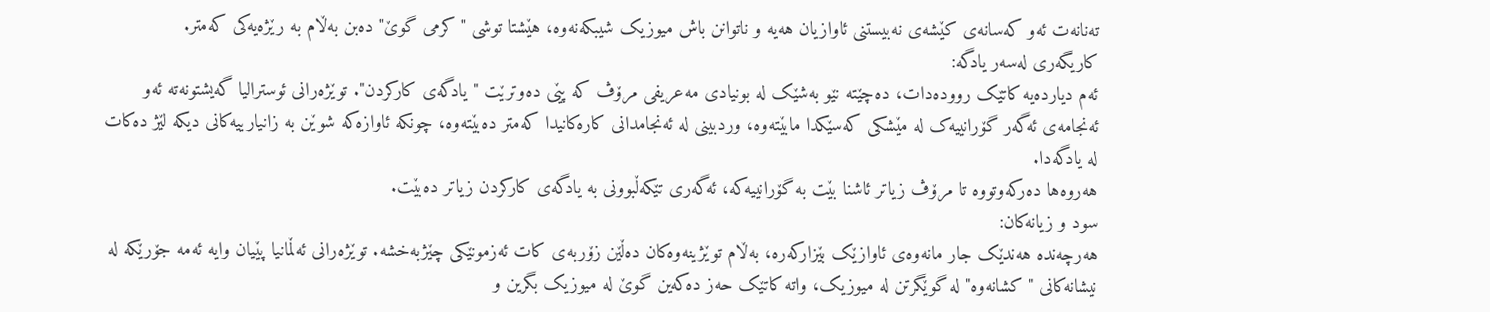تەنانەت ئەو کەسانەی کێشەی نەبیستنی ئاوازیان هەیە و ناتوانن باش میوزیک شیبکەنەوە، هێشتا توشی "کرمی گوێ" دەبن بەڵام بە رێژەیەکی کەمتر.
کاریگەری لەسەر یادگە:
ئەم دیاردەیە کاتێک روودەدات، دەچێتە نێو بەشێک لە بونیادی مەعریفی مرۆڤ کە پێی دەوترێت "یادگەی کارکردن". توێژەرانی ئوسترالیا گەیشتونەتە ئەو ئەنجامەی ئەگەر گۆرانییەک لە مێشکی کەسێکدا مابێتەوە، وردبینی لە ئەنجامدانی کارەکانیدا کەمتر دەبێتەوە، چونکە ئاوازەکە شوێن بە زانیارییەکانی دیکە لێژ دەکات لە یادگەدا.
هەروەها دەرکەوتووە تا مرۆڤ زیاتر ئاشنا بێت بە گۆرانییەکە، ئەگەری تێکەڵبوونی بە یادگەی کارکردن زیاتر دەبێت.
سود و زیانەکان:
هەرچەندە هەندێک جار مانەوەی ئاوازێک بێزارکەرە، بەڵام توێژینەوەکان دەڵێن زۆربەی کات ئەزمونێکی چێژبەخشە. توێژەرانی ئەڵمانیا پێیان وایە ئەمە جۆرێکە لە نیشانەکانی "کشانەوە" لە گوێگرتن لە میوزیک، واتە کاتێک حەز دەکەین گوێ لە میوزیک بگرین و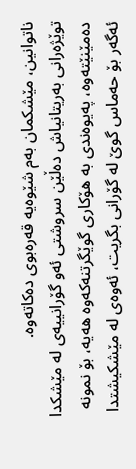ناتوانین، مێشکمان بەم شێوەیە قەرەبوی دەکاتەوە.
توێژەرانی بەریتانیاش دەڵێن سروشتی ئەو گۆرانییەی لە مێشکدا دەمێنێتەوە، پەیوەندی بە هۆکاری گوێگرتنەکەوە هەیە، بۆ نمونە ئەگەر بۆ حەماس گوێ لە گۆرانی بگریت، ئەوەی لە مێشکیشتدا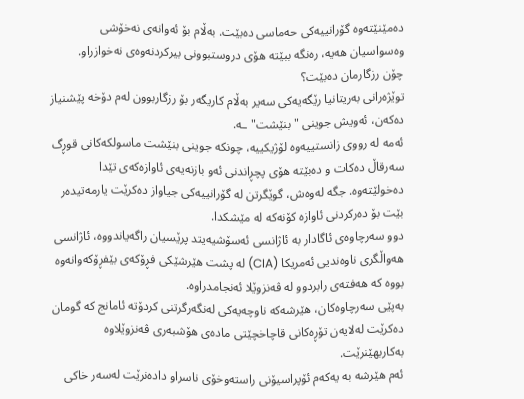دەمێنێتەوە گۆرانییەکی حەماسی دەبێت. بەڵام بۆ ئەوانەی نەخۆشی وەسواسیان هەیە، رەنگە ببێتە هۆی دروستبوونی بیرکردنەوەی نەخوازراو.
چۆن رزگارمان دەبێت؟
توێژەرانی بەریتانیا رێگەیەکی سەیر بەڵام کاریگەر بۆ رزگاربوون لەم دۆخە پێشنیاز دەکەن، ئەویش جوینی "بنێشت"ـە.
ئەمە لە رووی زانستییەوە لۆژیکییە، چونکە جوینی بنێشت ماسولکەکانی قوڕگ سەرقاڵ دەکات و دەبێتە هۆی پچڕاندنی ئەو بازنەیەی ئاوازەکەی تێدا دەخولێتەوە. جگە لەوەش، گوێگرتن لە گۆرانییەکی جیاواز دەکرێت یارمەتیدەر بێت بۆ دەرکردنی ئاوازە کۆنەکە لە مێشکدا.
دوو سەرچاوەی ئاگادار بە ئاژانسی ئەسۆشیەیتد پرێسیان راگەیاندووە، ئاژانسی هەواڵگری ناوەندیی ئەمریکا (CIA) لە پشت هێرشێکی فڕۆکەی بێفڕۆکەوانەوە بووە کە هەفتەی رابردوو لە ڤەنزوێلا ئەنجامدراوە.
بەپێی سەرچاوەکان، هێرشەکە ناوچەیەکی لەنگەرگرتنی کردۆتە ئامانج کە گومان دەکرێت لەلایەن تۆڕەکانی قاچاخچێتی مادەی هۆشبەری ڤەنزوێلاوە بەکاربهێنرێت.
ئەم هێرشە بە یەکەم ئۆپراسیۆنی راستەوخۆی ناسراو دادەنرێت لەسەر خاکی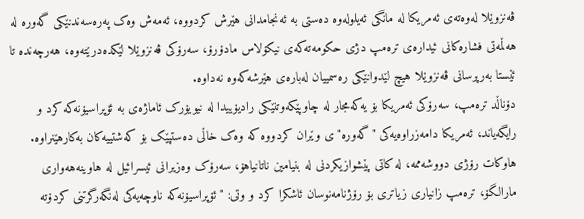ڤەنزوێلا لەوەتەی ئەمریکا لە مانگی ئەیلولەوە دەستی بە ئەنجامدانی هێرش کردووە، ئەمەش وەک پەرەسەندنێکی گەورە لە هەڵمەتی فشارەکانی ئیدارەی ترەمپ دژی حکومەتەکەی نیکۆلاس مادۆرۆ، سەرۆکی ڤەنزوێلا لێکدەدرێتەوە، هەرچەندە تا ئێستا بەرپرسانی ڤەنزوێلا هیچ لێدوانێکی رەسمییان لەبارەی هێرشەکەوە نەداوە.
دۆناڵد ترەمپ، سەرۆکی ئەمریکا بۆ یەکەمجار لە چاوپێکەوتنێکی رادیۆییدا لە نیویۆرک ئاماژەی بە ئۆپراسیۆنەکە کرد و رایگەیاند، ئەمریکا دامەزراوەیەکی "گەورە"ی وێران کردووە کە وەک خاڵی دەستپێک بۆ کەشتییەکان بەکارهێنراوە.
هاوکات رۆژی دووشەممە، لە کاتی پێشوازیکردنی لە بنیامین ناتانیاهۆ، سەرۆک وەزیرانی ئیسرائیل لە هاوینەهەواری مارالگۆ، ترەمپ زانیاری زیاتری بۆ رۆژنامەنوسان ئاشکرا کرد و وتی: "ئۆپراسیۆنەکە ناوچەیەکی لەنگەرگرتنی کردۆتە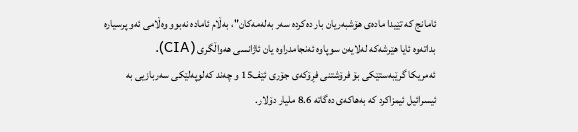ئامانج کە تێیدا مادەی هۆشبەریان بار دەکردە سەر بەلەمەکان"، بەڵام ئامادە نەبوو وەڵامی ئەو پرسیارە بداتەوە ئایا هێرشەکە لەلایەن سوپاوە ئەنجامدراوە یان ئاژانسی هەواڵگری (CIA).
ئەمریكا گرێبەستێكی بۆ فرۆشتنی فڕۆكەی جۆری ئێف15 و چەند كەلوپەلێكی سەربازیی بە ئیسرائیل ئیمزاكرد كە بەهاكەی دەگاتە 8.6 ملیار دۆلار.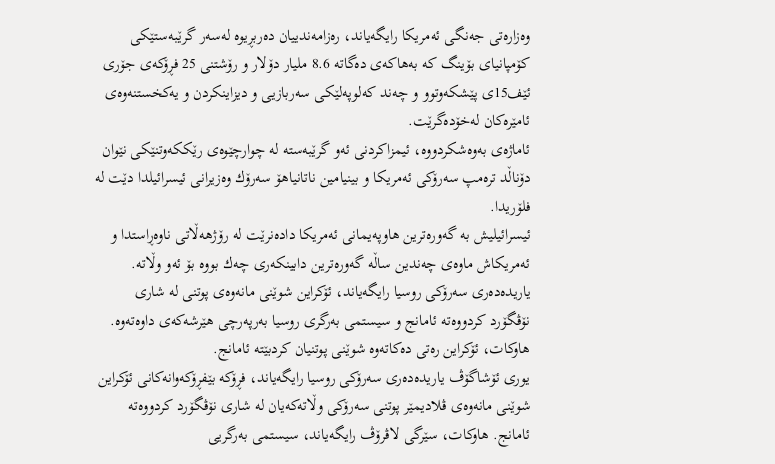وەزارەتی جەنگی ئەمریكا رایگەیاند، رەزامەندییان دەربڕیوە لەسەر گرێبەستێكی كۆمپانیای بۆینگ كە بەهاكەی دەگاتە 8.6 ملیار دۆلار و رۆشتنی 25 فڕۆكەی جۆری ئێف15ی پێشكەوتوو و چەند كەلوپەلێكی سەربازیی و دیزاینكردن و یەكخستنەوەی ئامێرەكان لەخۆدەگرێت.
ئاماژەی بەوەشكردووە، ئیمزاكردنی ئەو گرێبەستە لە چوارچێوەی رێككەوتنێكی نێوان دۆناڵد ترەمپ سەرۆكی ئەمریكا و بینیامین ناتانیاهۆ سەرۆك وەزیرانی ئیسرائیلدا دێت لە فلۆریدا.
ئیسرائیلیش بە گەورەترین هاوپەیمانی ئەمریكا دادەنرێت لە رۆژهەڵاتی ناوەڕاستدا و ئەمریكاش ماوەی چەندین ساڵە گەورەترین دابینكەری چەك بووە بۆ ئەو وڵاتە.
یاریدەدەری سەرۆكی روسیا رایگەیاند، ئۆكراین شوێنی مانەوەی پوتنی لە شاری نۆڤگۆرد كردووەتە ئامانج و سیستمی بەرگری روسیا بەرپەرچی هێرشەكەی داوەتەوە. هاوكات، ئۆكراین رەتی دەكاتەوە شوێنی پوتنیان كردبێتە ئامانج.
یوری ئۆشاگۆڤ یاریدەدەری سەرۆكی روسیا رایگەیاند، فڕۆكە بێفڕۆكەوانەكانی ئۆكراین شوێنی مانەوەی ڤلادیمێر پوتنی سەرۆكی وڵاتەكەیان لە شاری نۆڤگۆرد كردووەتە ئامانج. هاوكات، سێرگی لاڤرۆڤ رایگەیاند، سیستمی بەرگریی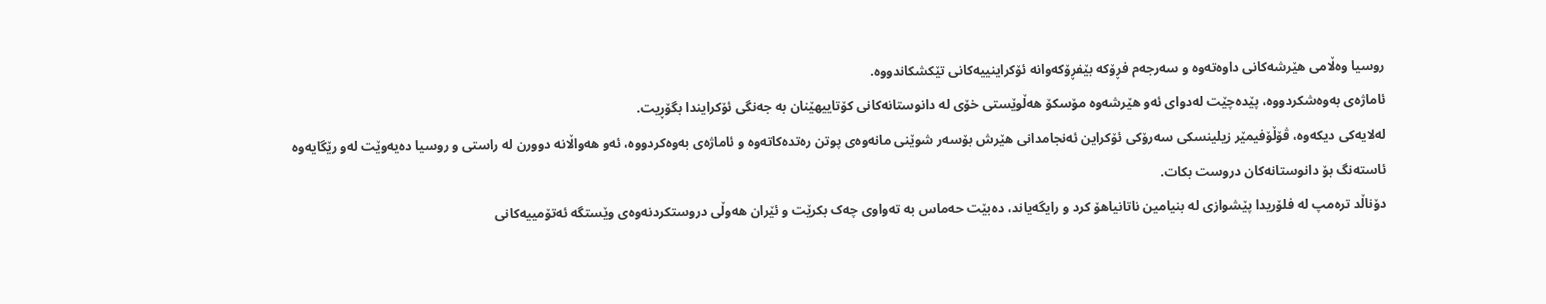روسیا وەڵامی هێرشەكانی داوەتەوە و سەرجەم فڕۆكە بێفڕۆكەوانە ئۆكراینییەكانی تێكشكاندووە.
ئاماژەی بەوەشكردووە، پێدەچێت لەدوای ئەو هێرشەوە مۆسكۆ هەڵوێستی خۆی لە دانوستانەكانی كۆتاییهێنان بە جەنگی ئۆكرایندا بگۆڕیت.
لەلایەكی دیكەوە، ڤۆڵۆفیمێر زیلینسكی سەرۆكی ئۆكراین ئەنجامدانی هێرش بۆسەر شوێنی مانەوەی پوتن رەتدەكاتەوە و ئاماژەی بەوەكردووە، ئەو هەواڵانە دوورن لە راستی و روسیا دەیەوێت لەو رێگایەوە ئاستەنگ بۆ دانوستانەكان دروست بكات.
دۆناڵد ترەمپ لە فلۆریدا پێشوازی لە بنیامین ناتانیاهۆ کرد و رایگەیاند، دەبێت حەماس بە تەواوی چەک بکرێت و ئێران هەوڵی دروستکردنەوەی وێستگە ئەتۆمییەکانی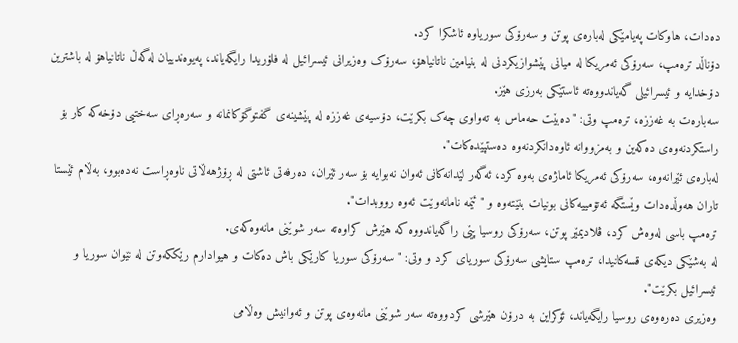دەدات، هاوکات پەیامێکی لەبارەی پوتن و سەرۆکی سوریاوە ئاشکرا کرد.
دۆناڵد ترەمپ، سەرۆکی ئەمریکا لە میانی پێشوازیکردنی لە بنیامین ناتانیاهۆ، سەرۆک وەزیرانی ئیسرائیل لە فلۆریدا رایگەیاند، پەیوەندییان لەگەڵ ناتانیاهۆ لە باشترین دۆخدایە و ئیسرائیلی گەیاندووەتە ئاستێکی بەرزی هێز.
سەبارەت بە غەززە، ترەمپ وتی: "دەبێت حەماس بە تەواوی چەک بکرێت، دۆسیەی غەززە لە پێشینەی گفتوگۆکانمانە و سەرەڕای سەختیی دۆخەکە کار بۆ راستکردنەوەی دەکەین و بەمزووانە ئاوەدانکردنەوە دەستپێدەکات".
لەبارەی ئێرانەوە، سەرۆکی ئەمریکا ئاماژەی بەوە کرد، ئەگەر لێدانەکانی ئەوان نەبوایە بۆ سەر ئێران، دەرفەتی ئاشتی لە ڕۆژهەڵاتی ناوەڕاست نەدەبوو، بەڵام ئێستا تاران هەوڵدەدات وێستگە ئەتۆمییەکانی بونیات بنێتەوە و "ئێمە نامانەوێت ئەوە رووبدات".
ترەمپ باسی لەوەش کرد، ڤلادیمێر پوتن، سەرۆکی روسیا پێی راگەیاندووە کە هێرش کراوەتە سەر شوێنی مانەوەکەی.
لە بەشێکی دیکەی قسەکانیدا، ترەمپ ستایشی سەرۆکی سوریای کرد و وتی: "سەرۆکی سوریا کارێکی باش دەکات و هیوادارم رێککەوتن لە نێوان سوریا و ئیسرائیل بکرێت".
وەزیری دەرەوەی روسیا رایگەیاند، ئۆکراین بە درۆن هێرشی کردووەتە سەر شوێنی مانەوەی پوتن و ئەوانیش وەڵامی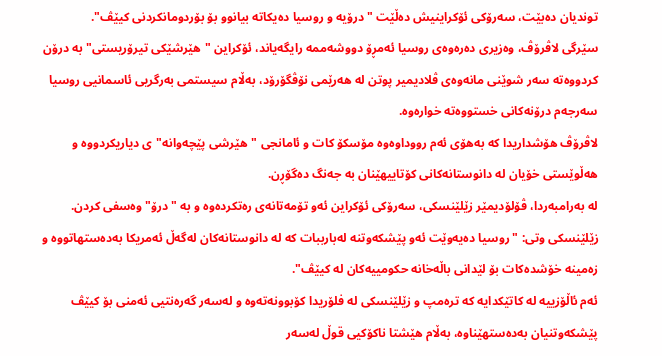توندیان دەبێت، سەرۆکی ئۆکراینیش دەڵێت "درۆیە و روسیا دەیکاتە بیانوو بۆ بۆردومانکردنی کیێڤ".
سێرگی لاڤرۆڤ، وەزیری دەرەوەی روسیا ئەمڕۆ دووشەممە رایگەیاند، ئۆکراین "هێرشێکی تیرۆریستی" بە درۆن کردووەتە سەر شوێنی مانەوەی ڤلادیمیر پوتن لە هەرێمی نۆڤگۆرۆد، بەڵام سیستمی بەرگریی ئاسمانیی روسیا سەرجەم درۆنەکانی خستووەتە خوارەوە.
لاڤرۆڤ هۆشداریدا کە بەهۆی ئەم رووداوەوە مۆسکۆ کات و ئامانجی "هێرشی پێچەوانە"ی دیاریکردووە و هەڵوێستی خۆیان لە دانوستانەکانی کۆتاییهێنان بە جەنگ دەگۆڕن.
لە بەرامبەردا، ڤۆلۆدیمێر زێلێنسکی، سەرۆکی ئۆکراین ئەو تۆمەتانەی رەتکردەوە و بە "درۆ" وەسفی کردن.
زێلێنسکی وتی: "روسیا دەیەوێت ئەو پێشکەوتنە لەبارببات کە لە دانوستانەکان لەگەڵ ئەمریکا بەدەستهاتووە و زەمینە خۆشدەکات بۆ لێدانی باڵەخانە حکومییەکان لە کیێڤ".
ئەم ئاڵۆزییە لە کاتێکدایە کە ترەمپ و زێلێنسکی لە فلۆریدا کۆبوونەتەوە و لەسەر گەرەنتیی ئەمنی بۆ کیێڤ پێشکەوتنیان بەدەستهێناوە، بەڵام هێشتا ناکۆکیی قوڵ لەسەر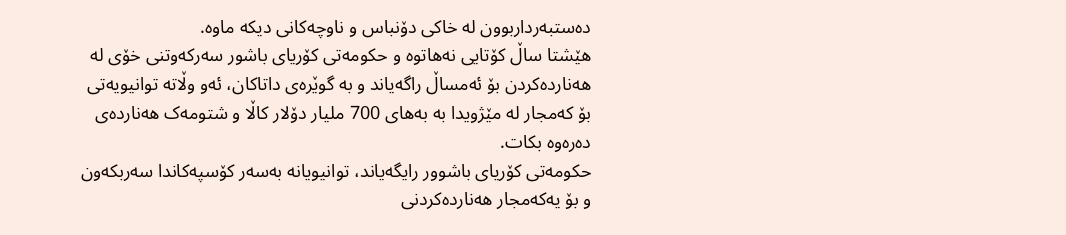دەستبەرداربوون لە خاکی دۆنباس و ناوچەکانی دیکە ماوە.
هێشتا ساڵ کۆتایی نەهاتوە و حکومەتی کۆریای باشور سەرکەوتنی خۆی لە هەناردەکردن بۆ ئەمساڵ راگەیاند و بە گوێرەی داتاکان، ئەو وڵاتە توانیویەتی بۆ کەمجار لە مێژویدا بە بەهای 700 ملیار دۆلار کاڵا و شتومەک هەناردەی دەرەوە بکات.
حکومەتی کۆریای باشوور رایگەیاند، توانیویانە بەسەر کۆسپەکاندا سەربکەون و بۆ یەکەمجار هەناردەکردنی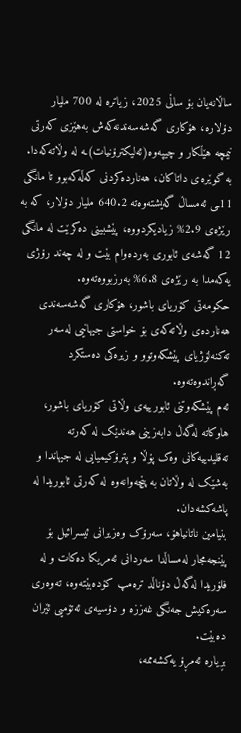ساڵانەیان بۆ ساڵی 2025، زیاترە لە 700 ملیار دۆلارە، هۆکاری گەشەسەندنەکەش بەهێزی کەرتی نیمچە هێڵکار و چیپەوە(ئەلیکترۆنیات)ـە لە وڵاتەکەدا.
بە گوێرەی داتاکان، هەناردەکردنی کەڵەکەبوو تا مانگی 11ـی ئەمساڵ گەیشتەوەتە 640.2 ملیار دۆلار، کە بە رێژەی 2.9% زیادیکردووە، پێشبینی دەکرێت لە مانگی 12 گەشەی ئابوری بەردەوام بێت و لە چەند رۆژی یەکەمدا بە رێژەی 6.8% بەرزبووەتەوە.
حکومەتی کۆریای باشور، هۆکاری گەشەسەندی هەناردەی وڵاتەکەی بۆ خواستی جیهانیی لەسەر تەکنەلۆژیای پێشکەوتوو و زیرەکی دەستکرد گەڕاندوەتەوە.
ئەم پێشکەوتنی ئابورییەی وڵاتی کۆریای باشور، هاوکاتە لەگەڵ دابەزینی هەندێک لە کەرتە تەقلیدییەکانی وەک پۆڵا و پترۆکیمیایی لە جیهاندا و بەشێک لە وڵاتان بە پێچەوانەوە لە کەرتی ئابوریدا لە پاشەکشەدان.
بنیامین ناتانیاهۆ، سەرۆک وەزیرانی ئیسرائیل بۆ پێنجەمجار لەمساڵدا سەردانی ئەمریکا دەکات و لە فلۆریدا لەگەڵ دۆناڵد ترەمپ کۆدەبێتەوە، تەوەری سەرەکیش جەنگی غەززە و دۆسیەی ئەتۆمیی ئێران دەبێت.
بڕیارە ئەمڕۆ یەکشەممە،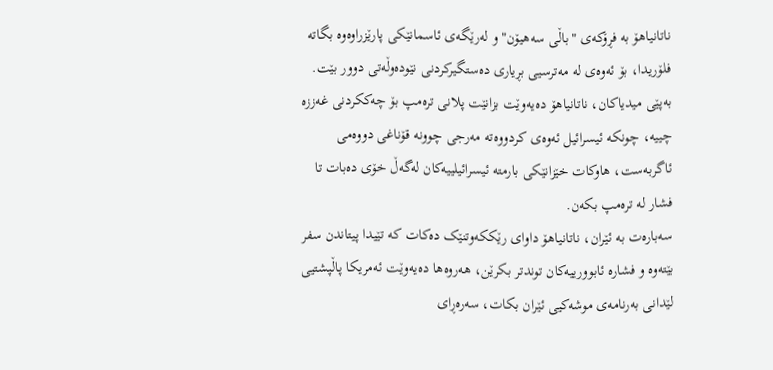ناتانیاهۆ بە فڕۆکەی "باڵی سەهیۆن" و لەرێگەی ئاسمانێکی پارێزراوەوە بگاتە فلۆریدا، بۆ ئەوەی لە مەترسیی بڕیاری دەستگیرکردنی نێودەوڵەتی دوور بێت.
بەپێی میدیاکان، ناتانیاهۆ دەیەوێت بزانێت پلانی ترەمپ بۆ چەککردنی غەززە چییە، چونکە ئیسرائیل ئەوەی کردووەتە مەرجی چوونە قۆناغی دووەمی ئاگربەست، هاوکات خێزانێکی بارمتە ئیسرائیلییەکان لەگەڵ خۆی دەبات تا فشار لە ترەمپ بکەن.
سەبارەت بە ئێران، ناتانیاهۆ داوای رێککەوتنێک دەکات کە تێیدا پیتاندن سفر بێتەوە و فشارە ئابوورییەکان توندتر بکرێن، هەروەها دەیەوێت ئەمریکا پاڵپشتیی لێدانی بەرنامەی موشەکیی ئێران بکات، سەرەڕای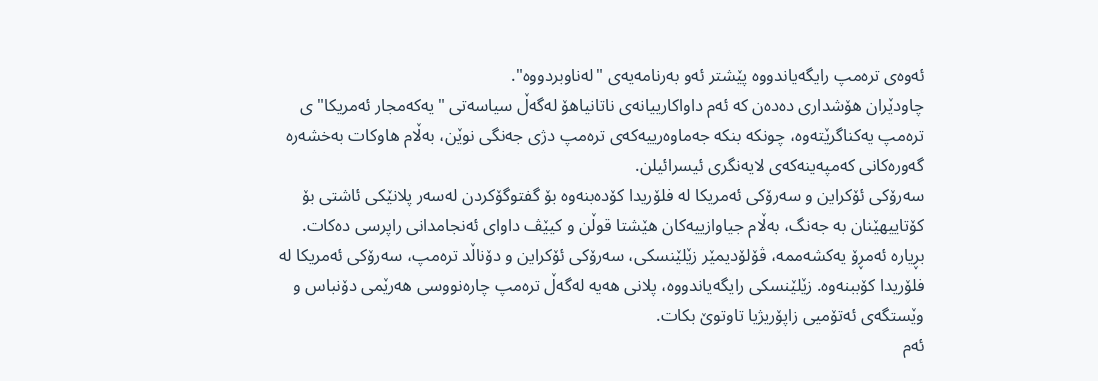ئەوەی ترەمپ رایگەیاندووە پێشتر ئەو بەرنامەیەی "لەناوبردووە".
چاودێران هۆشداری دەدەن کە ئەم داواکارییانەی ناتانیاهۆ لەگەڵ سیاسەتی "یەکەمجار ئەمریکا"ی ترەمپ یەکناگرێتەوە، چونکە بنکە جەماوەرییەکەی ترەمپ دژی جەنگی نوێن، بەڵام هاوکات بەخشەرە گەورەکانی کەمپەینەکەی لایەنگری ئیسرائیلن.
سەرۆکی ئۆکراین و سەرۆکی ئەمریکا لە فلۆریدا کۆدەبنەوە بۆ گفتوگۆکردن لەسەر پلانێکی ئاشتی بۆ کۆتاییهێنان بە جەنگ، بەڵام جیاوازییەکان هێشتا قوڵن و کیێڤ داوای ئەنجامدانی راپرسی دەکات.
بڕیارە ئەمڕۆ یەکشەممە، ڤۆلۆدیمێر زێلێنسکی، سەرۆکی ئۆکراین و دۆناڵد ترەمپ، سەرۆکی ئەمریکا لە فلۆریدا کۆببنەوە. زێلێنسکی رایگەیاندووە، پلانی هەیە لەگەڵ ترەمپ چارەنووسی هەرێمی دۆنباس و وێستگەی ئەتۆمیی زاپۆریژیا تاوتوێ بکات.
ئەم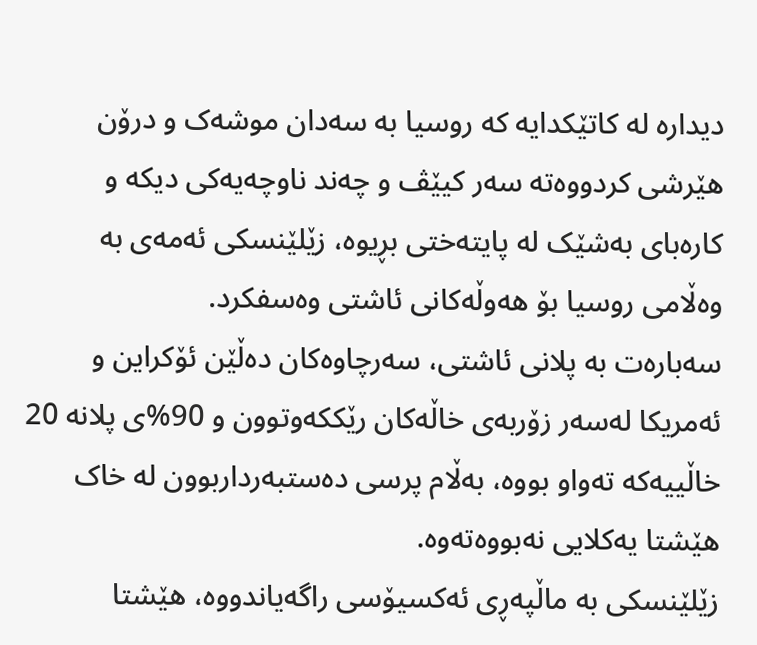دیدارە لە کاتێکدایە کە روسیا بە سەدان موشەک و درۆن هێرشی کردووەتە سەر کیێڤ و چەند ناوچەیەکی دیکە و کارەبای بەشێک لە پایتەختی بڕیوە، زێلێنسکی ئەمەی بە وەڵامی روسیا بۆ هەوڵەکانی ئاشتی وەسفکرد.
سەبارەت بە پلانی ئاشتی، سەرچاوەکان دەڵێن ئۆکراین و ئەمریکا لەسەر زۆربەی خاڵەکان رێککەوتوون و 90%ی پلانە 20 خاڵییەکە تەواو بووە، بەڵام پرسی دەستبەرداربوون لە خاک هێشتا یەکلایی نەبووەتەوە.
زێلێنسکی بە ماڵپەڕی ئەکسیۆسی راگەیاندووە، هێشتا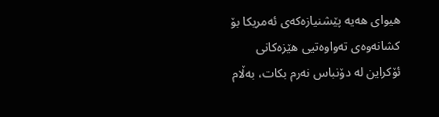هیوای هەیە پێشنیازەکەی ئەمریکا بۆ کشانەوەی تەواوەتیی هێزەکانی ئۆکراین لە دۆنباس نەرم بکات، بەڵام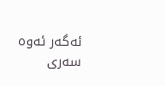ئەگەر ئەوە سەری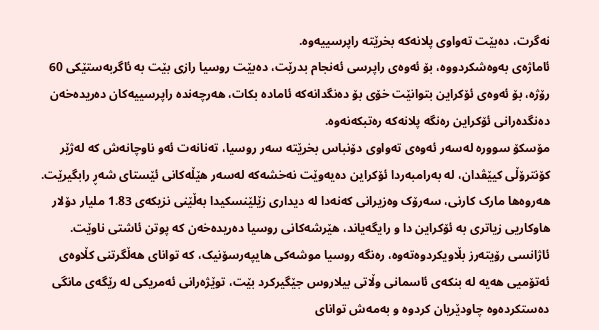نەگرت، دەبێت تەواوی پلانەکە بخرێتە راپرسییەوە.
ئاماژەی بەوەشکردووە، بۆ ئەوەی راپرسی ئەنجام بدرێت، دەبێت روسیا رازی بێت بە ئاگربەستێکی 60 رۆژە، بۆ ئەوەی ئۆکراین بتوانێت خۆی بۆ دەنگدانەکە ئامادە بکات، هەرچەندە راپرسییەکان دەریدەخەن دەنگدەرانی ئۆکراین رەنگە پلانەکە رەتبکەنەوە.
مۆسکۆ سوورە لەسەر ئەوەی تەواوی دۆنباس بخرێتە سەر روسیا، تەنانەت ئەو ناوچانەش کە لەژێر کۆنترۆڵی کیێڤدان، لە بەرامبەردا ئۆکراین دەیەوێت نەخشەکە لەسەر هێڵەکانی ئێستای شەڕ رابگیرێت.
هەروەها مارک کارنی، سەرۆک وەزیرانی کەنەدا لە دیداری زێلێنسکیدا بەڵێنی نزیکەی 1.83 ملیار دۆلار هاوکاریی زیاتری بە ئۆکراین دا و رایگەیاند، هێرشەکانی روسیا دەریدەخەن کە پوتن ئاشتی ناوێت.
ئاژانسی رۆیتەرز بڵاویکردوەتەوە، رەنگە روسیا موشەکی هایپەرسۆنیک، کە توانای هەڵگرتنی کڵاوەی ئەتۆمیی هەیە لە بنکەی ئاسمانی وڵاتی بیلاروس جێگیرکرد بێت، توێژەرانی ئەمریکی لە رێگەی مانگی دەستکردەوە چاودێریان کردوە و بەمەش توانای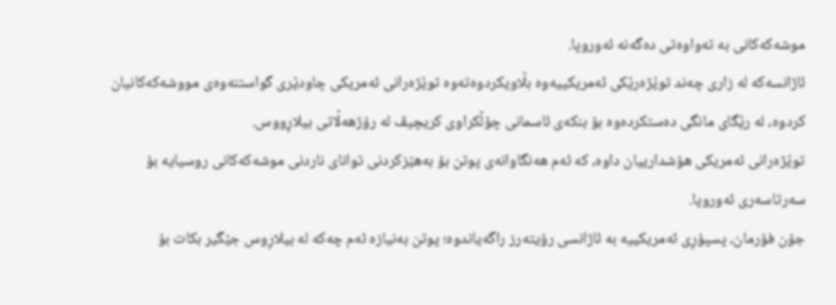موشەکەکانی بە تەواوەتی دەگەنە ئەوروپا.
ئاژانسەکە لە زاری چەند توێژەرێکی ئەمریکییەوە بڵاویکردوەتەوە توێژەرانی ئەمریکی چاودێری گواستنەوەی مووشەکەکانیان کردوە، لە رێگای مانگی دەستکردەوە بۆ بنکەی ئاسمانی چۆڵکراوی کریچیڤ لە رۆژهەڵاتی بیلاڕووس.
توێژەرانی ئەمریکی هۆشدارییان داوە، کە ئەم هەنگاوانەی پوتن بۆ بەهێزکردنی توانای ناردنی موشەکەکانی روسیایە بۆ سەرتاسەری ئەوروپا.
جۆن فۆرمان، پسپۆڕی ئەمریکییە بە ئاژانسی رۆیتەرز راگەیاندوە؛ پوتن بەنیازە ئەم چەکە لە بیلاڕوس جێگیر بکات بۆ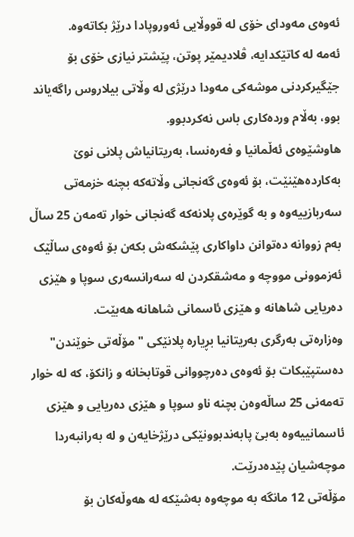ئەوەی مەودای خۆی لە قووڵایی ئەوروپادا درێژ بکاتەوە.
ئەمە لە کاتێکدایە، ڤلادیمێر پوتن، پێشتر نیازی خۆی بۆ جێگیرکردنی موشەکی مەودا درێژی لە وڵاتی بیلاروس راگەیاند بوو، بەڵام وردەکاری باس نەکردبوو.
هاوشێوەی ئەڵمانیا و فەرەنسا، بەریتانیاش پلانی نوێ بەکاردەهێنێت، بۆ ئەوەی گەنجانی وڵاتەکە بچنە خزمەتی سەربازییەوە و بە گوێرەی پلانەکە گەنجانی خوار تەمەن 25 ساڵ بەم زووانە دەتوانن داواکاری پێشکەش بکەن بۆ ئەوەی ساڵێک ئەزموونی مووچە و مەشقکردن لە سەرانسەری سوپا و هێزی دەریایی شاهانە و هێزی ئاسمانی شاهانە هەبێت.
وەزارەتی بەرگری بەریتانیا بڕیارە پلانێکی "مۆڵەتی خوێندن" دەستپێبکات بۆ ئەوەی دەرچووانی قوتابخانە و زانکۆ، کە لە خوار تەمەنی 25 ساڵەوەن بچنە ناو سوپا و هێزی دەریایی و هێزی ئاسمانییەوە بەبێ پابەندبوونێکی درێژخایەن و لە بەرانبەردا موچەشیان پێدەدرێت.
مۆڵەتی 12 مانگە بە موچەوە بەشێکە لە هەوڵەکان بۆ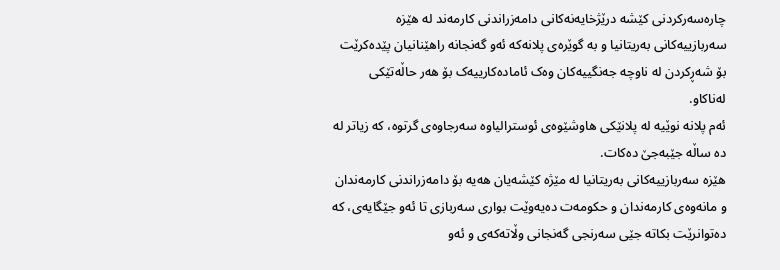چارەسەرکردنی کێشە درێژخایەنەکانی دامەزراندنی کارمەند لە هێزە سەربازییەکانی بەریتانیا و بە گوێرەی پلانەکە ئەو گەنجانە راهێنانیان پێدەکرێت بۆ شەڕکردن لە ناوچە جەنگییەکان وەک ئامادەکارییەک بۆ هەر حاڵەتێکی لەناکاو.
ئەم پلانە نوێیە لە پلانێکی هاوشێوەی ئوسترالیاوە سەرجاوەی گرتوە، کە زیاتر لە دە ساڵە جێبەجێ دەکات.
هێزە سەربازییەکانی بەریتانیا لە مێژە کێشەیان هەیە بۆ دامەزراندنی کارمەندان و مانەوەی کارمەندان و حکومەت دەیەوێت بواری سەربازی تا ئەو جێگایەی، کە دەتوانرێت بکاتە جێی سەرنجی گەنجانی وڵاتەکەی و ئەو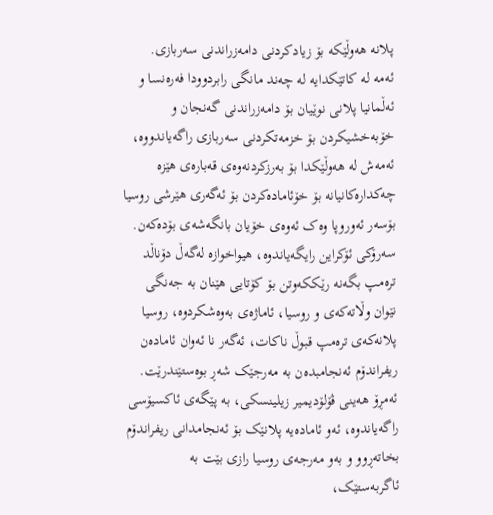پلانە هەوڵێکە بۆ زیادکردنی دامەزراندنی سەربازی.
ئەمە لە کاتێکدایە لە چەند مانگی رابردوودا فەرەنسا و ئەڵمانیا پلانی نوێیان بۆ دامەزراندنی گەنجان و خۆبەخشیکردن بۆ خزمەتکردنی سەربازی راگەیاندووە، ئەمەش لە هەوڵێکدا بۆ بەرزکردنەوەی قەبارەی هێزە چەکدارەکانیانە بۆ خۆئامادەکردن بۆ ئەگەری هێرشی روسیا بۆسەر ئەوروپا وەک ئەوەی خۆیان بانگەشەی بۆدەکەن.
سەرۆکی ئۆکراین رایگەیاندوە، هیواخوازە لەگەڵ دۆناڵد ترەمپ بگەنە رێککەوتن بۆ کۆتایی هێنان بە جەنگی نێوان وڵاتەکەی و روسیا، ئاماژەی بەوەشکردوە، روسیا پلانەکەی ترەمپ قبوڵ ناکات، ئەگەر نا ئەوان ئامادەن ریفراندۆم ئەنجامبدەن بە مەرجێک شەڕ بوەستێندرێت.
ئەمڕۆ هەینی ڤۆلۆدیمیر زیلینسکی، بە پێگەی ئاکسیۆسی راگەیاندوە، ئەو ئامادەیە پلانێک بۆ ئەنجامدانی ریفراندۆم بخاتەڕوو و بەو مەرجەی روسیا رازی بێت بە ئاگربەستێک،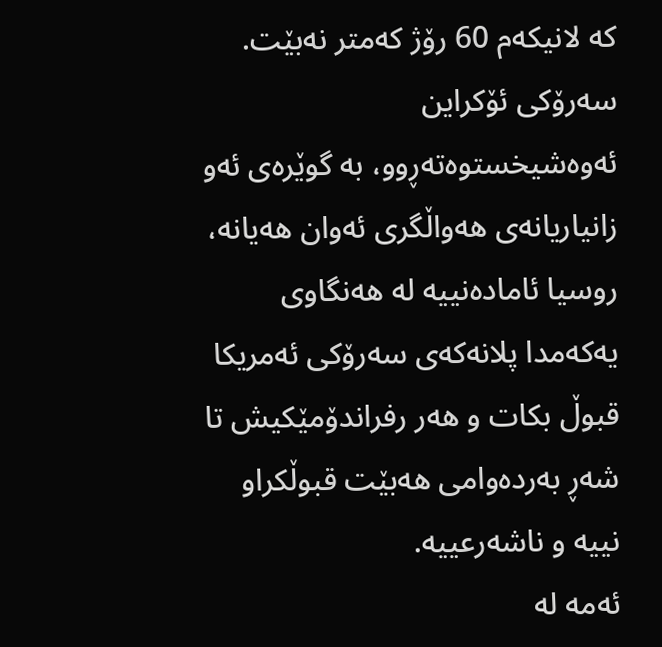کە لانیکەم 60 رۆژ کەمتر نەبێت.
سەرۆکی ئۆکراین ئەوەشیخستوەتەڕوو، بە گوێرەی ئەو زانیاریانەی هەواڵگری ئەوان هەیانە، روسیا ئامادەنییە لە هەنگاوی یەکەمدا پلانەکەی سەرۆکی ئەمریکا قبوڵ بکات و هەر رفراندۆمێکیش تا شەڕ بەردەوامی هەبێت قبوڵکراو نییە و ناشەرعییە.
ئەمە لە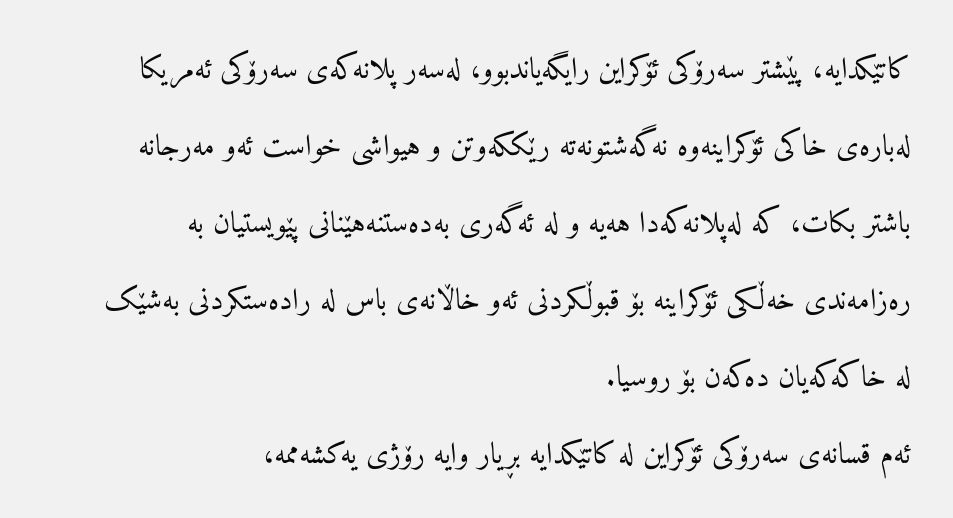کاتێکدایە، پێشتر سەرۆکی ئۆکراین رایگەیاندبوو، لەسەر پلانەکەی سەرۆکی ئەمریکا لەبارەی خاکی ئۆکراینەوە نەگەشتونەتە رێککەوتن و هیواشی خواست ئەو مەرجانە باشتر بکات، کە لەپلانەکەدا هەیە و لە ئەگەری بەدەستنەهێنانی پێویستیان بە رەزامەندی خەڵکی ئۆکراینە بۆ قبوڵکردنی ئەو خاڵانەی باس لە رادەستکردنی بەشێک لە خاکەکەیان دەکەن بۆ روسیا.
ئەم قسانەی سەرۆکی ئۆکراین لە کاتێکدایە بڕیار وایە رۆژی یەکشەممە،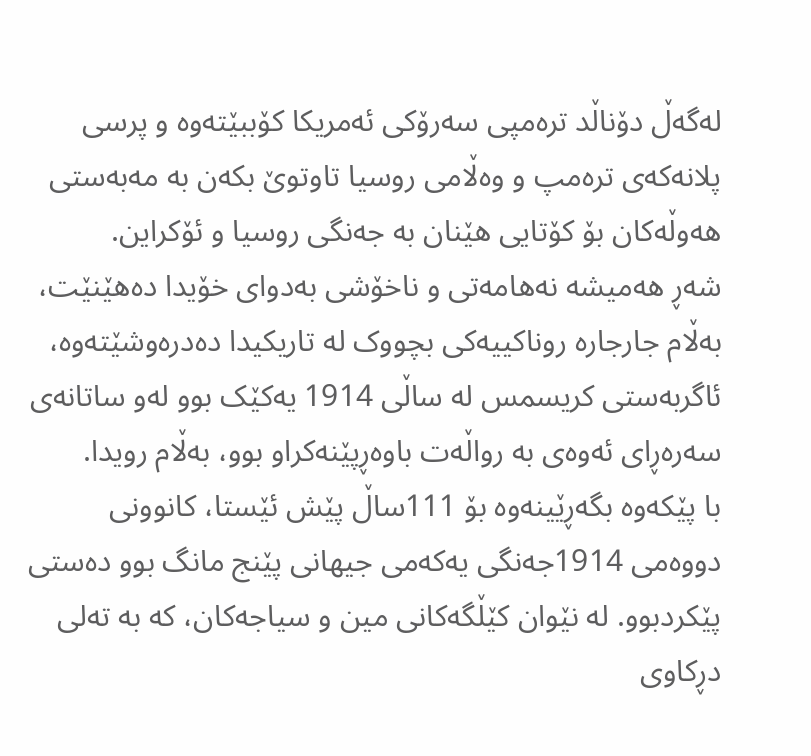لەگەڵ دۆناڵد ترەمپی سەرۆکی ئەمریکا کۆببێتەوە و پرسی پلانەکەی ترەمپ و وەڵامی روسیا تاوتوێ بکەن بە مەبەستی هەوڵەکان بۆ کۆتایی هێنان بە جەنگی روسیا و ئۆکراین.
شەڕ هەمیشە نەهامەتی و ناخۆشی بەدوای خۆیدا دەهێنێت، بەڵام جارجارە روناکییەکی بچووک لە تاریکیدا دەدرەوشێتەوە، ئاگربەستی کریسمس لە ساڵی 1914 یەکێک بوو لەو ساتانەی سەرەڕای ئەوەی بە رواڵەت باوەڕپێنەکراو بوو، بەڵام رویدا.
با پێکەوە بگەڕێینەوە بۆ 111ساڵ پێش ئێستا، کانوونی دووەمی 1914جەنگی یەکەمی جیهانی پێنج مانگ بوو دەستی پێکردبوو. لە نێوان کێڵگەکانی مین و سیاجەکان، کە بە تەلی دڕکاوی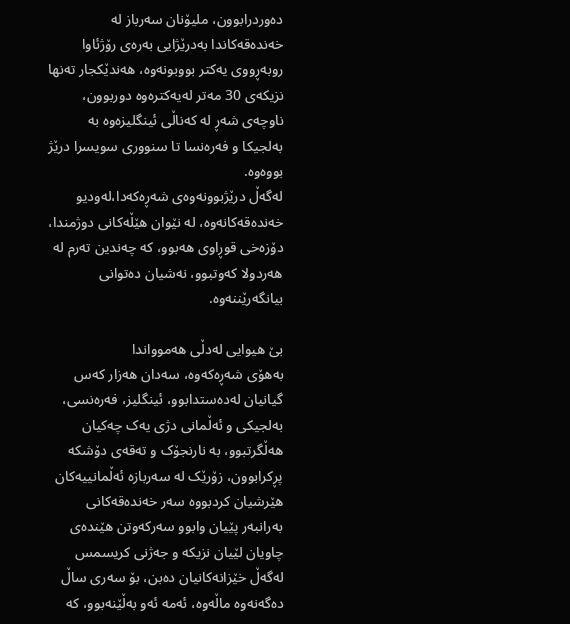دەوردرابوون، ملیۆنان سەرباز لە خەندەقەکاندا بەدرێژایی بەرەی رۆژئاوا روبەڕووی یەکتر بووبونەوە، هەندێکجار تەنها نزیکەی 30 مەتر لەیەکترەوە دوربوون، ناوچەی شەڕ لە کەناڵی ئینگلیزەوە بە بەلجیکا و فەرەنسا تا سنووری سویسرا درێژ بووەوە.
لەگەڵ درێژبوونەوەی شەڕەکەدا،لەودیو خەندەقەکانەوە، لە نێوان هێڵەکانی دوژمندا، دۆزەخی قوڕاوی هەبوو، کە چەندین تەرم لە هەردولا کەوتبوو، نەشیان دەتوانی بیانگەرێننەوە.

بێ هیوایی لەدڵی هەموواندا
بەهۆی شەڕەکەوە، سەدان هەزار کەس گیانیان لەدەستدابوو، ئینگلیز، فەرەنسی، بەلجیکی و ئەڵمانی دژی یەک چەکیان هەڵگرتبوو، بە نارنجۆک و تەقەی دۆشکە پڕکرابوون، زۆرێک لە سەربازە ئەڵمانییەکان هێرشیان کردبووە سەر خەندەقەکانی بەرانبەر پێیان وابوو سەرکەوتن هێندەی چاویان لێیان نزیکە و جەژنی کریسمس لەگەڵ خێزانەکانیان دەبن، بۆ سەری ساڵ دەگەنەوە ماڵەوە، ئەمە ئەو بەڵێنەبوو، کە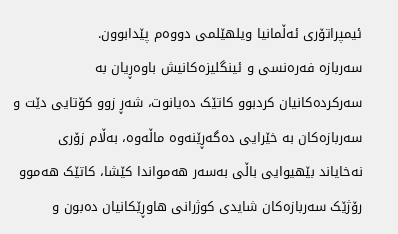ئیمپراتۆری ئەڵمانیا ویلهێلمی دووەم پێدابوون.
سەربازە فەرەنسی و ئینگلیزەکانیش باوەڕیان بە سەرکردەکانیان کردبوو کاتێک دەیانوت، شەڕ زوو کۆتایی دێت و سەربازەکان بە خێرایی دەگەڕێنەوە ماڵەوە، بەڵام زۆری نەخایاند بێهیوایی باڵی بەسەر هەمواندا کێشا، کاتێک هەموو رۆژێک سەربازەکان شایدی کوژرانی هاوڕێکانیان دەبون و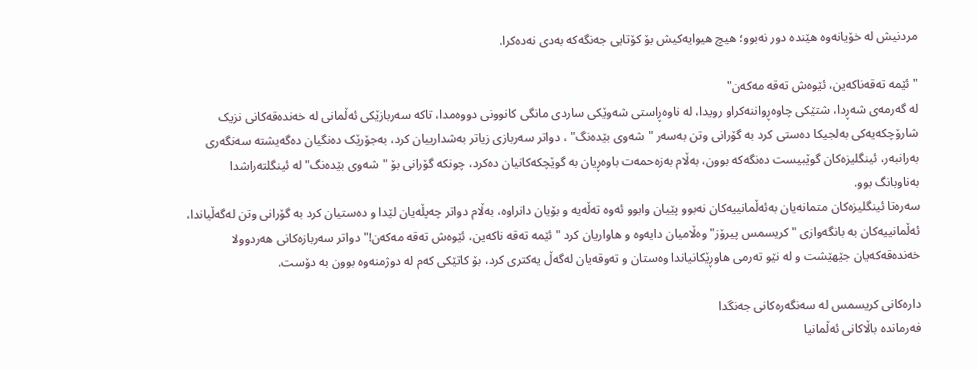مردنیش لە خۆیانەوە هێندە دور نەبوو؛ هیچ هیوایەکیش بۆ کۆتایی جەنگەکە بەدی نەدەکرا.

"ئێمە تەقەناکەین، ئێوەش تەقە مەکەن"
لە گەرمەی شەڕدا، شتێکی چاوەڕواننەکراو رویدا، لە ناوەڕاستی شەوێکی ساردی مانگی کانوونی دووەمدا، تاکە سەربازێکی ئەڵمانی لە خەندەقەکانی نزیک شارۆچکەیەکی بەلجیکا دەستی کرد بە گۆرانی وتن بەسەر "شەوی بێدەنگ" ، دواتر سەربازی زیاتر بەشدارییان کرد، بەجۆرێک دەنگیان دەگەیشتە سەنگەری بەرانبەر، ئینگلیزەکان گوێبیست دەنگەکە بوون، بەڵام بەزەحمەت باوەڕیان بە گوێچکەکانیان دەکرد، چونکە گۆرانی بۆ "شەوی بێدەنگ" لە ئینگلتەراشدا بەناوبانگ بوو.
سەرەتا ئینگلیزەکان متمانەیان بەئەڵمانییەکان نەبوو پێیان وابوو ئەوە تەڵەیە و بۆیان دانراوە، بەڵام دواتر چەپڵەیان لێدا و دەستیان کرد بە گۆرانی وتن لەگەڵیاندا، ئەڵمانییەکان بە بانگەوازی "کریسمس پیرۆز" وەڵامیان دایەوە و هاواریان کرد "ئێمە تەقە ناکەین، ئێوەش تەقە مەکەن!" دواتر سەربازەکانی هەردوولا خەندەقەکەیان جێهێشت و لە نێو تەرمی هاوڕێکانیاندا وەستان و تەوقەیان لەگەڵ یەکتری کرد، بۆ کاتێکی کەم لە دوژمنەوە بوون بە دۆست.

دارەکانی کریسمس لە سەنگەرەکانی جەنگدا
فەرماندە باڵاکانی ئەڵمانیا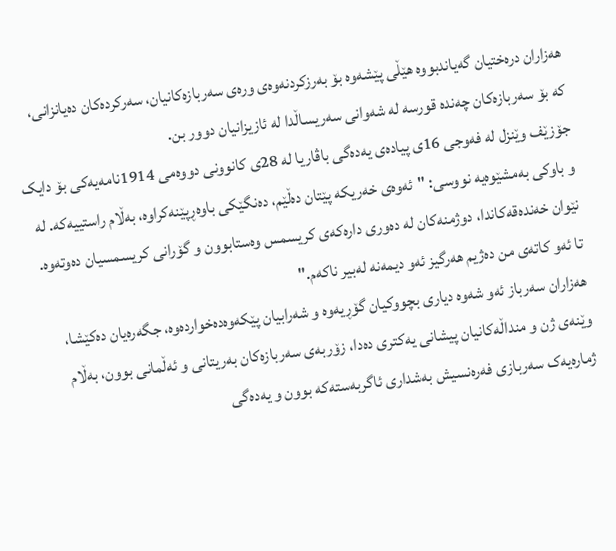هەزاران درەختیان گەیاندبووە هێڵی پێشەوە بۆ بەرزکردنەوەی ورەی سەربازەکانیان، سەرکردەکان دەیانزانی، کە بۆ سەربازەکان چەندە قورسە لە شەوانی سەریساڵدا لە ئازیزانیان دوور بن.
جۆزێف وێنزل لە فەوجی 16ی پیادەی یەدەگی باڤاریا لە 28ی کانوونی دووەمی 1914نامەیەکی بۆ دایک و باوکی بەمشێوەیە نووسی: "ئەوەی خەریکە پێتان دەڵێم، دەنگێکی باوەڕپێنەکراوە، بەڵام راستییەکە. لە نێوان خەندەقەکاندا، دوژمنەکان لە دەوری دارەکەی کریسمس وەستابوون و گۆرانی کریسمسیان دەوتەوە. تا ئەو کاتەی من دەژیم هەرگیز ئەو دیمەنە لەبیر ناکەم."
هەزاران سەرباز ئەو شەوە دیاری بچووکیان گۆڕیەوە و شەرابیان پێکەوەدەخواردەوە، جگەرەیان دەکێشا، وێنەی ژن و منداڵەکانیان پیشانی یەکتری دەدا، زۆربەی سەربازەکان بەریتانی و ئەڵمانی بوون، بەڵام ژمارەیەک سەربازی فەرەنسیش بەشداری ئاگربەستەکە بوون و یەدەگی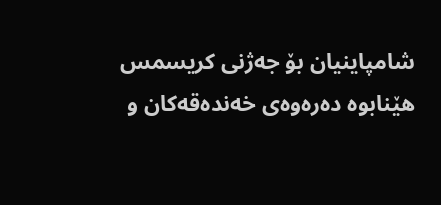شامپاینیان بۆ جەژنی کریسمس هێنابوە دەرەوەی خەندەقەکان و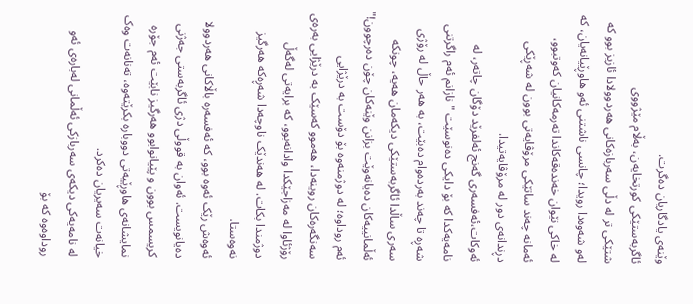وێنەی یادگاریان دەگرت.
ئاگربەستێکی کورتخایەن، بەڵام مێژووی
شتێکی تر لە دڵی سەربازەکانی هەردوولادا ئازیز بوو کە لەو شەوەدا رویدا؛ چانسی ناشتنی ئەو هاوڕێیانەیان، کە لە خاکی نێوان خەندەقەکاندا تەرمەکانیان کەوتبوو، ئەمانە چەند ساتێکی مرۆڤایەتی بوون لە شەڕێکی دڕندانەی دور لە مرۆڤایەتیدا.
ئەوکات،ئەفسەری گەنج ئەلفرێد دۆگان چاتەر، لە نامەیەکدا کە بۆ دایکی دەنوسێت "نازانم ئەم راگرتنی شەڕە تا چەند بەردەوام دەبێت، بە هەر حاڵ لە رۆژی سەری ساڵدا ئاگربەستێکی دیکەمان هەیە، چونکە ئەڵمانییەکان دەیانەوێت بزانن وێنەکان چۆن دەرچوون!"
ئەم روداوە؛ لە دوژمنەوە بۆ دۆست بە درێژایی سەنگەرەکان روینەدا، هەموو کەسێک بە درێژایی بەرەی رۆژئاوا لە مەزاجێکدا وادانەبوو، کە برایەتی لەگەڵ دوژمندا بکات. لە هەندێک ناوچەدا شەڕەکە هەرگیز نەوەستا.
ئەوەش رێک ئەوە بوو، کە ئەفسەرە باڵاکانی هەردوولا دەیانویست. ئەوان بە قووڵی دژی ئاگربەستی جەژنی کریسمس بوون و پێیانوابوو هەرگیز نابێت ئەم جۆرە نمایشانەی هاوڕێیەتی دووبارە بکرێتەوە، تەنانەت وەک خیانەت سەیریان دەکرد.
لە نامەیەکی دیکەی سەربازکی ئەڵمانی لەبارەی ئەو روداوەوە کە بۆ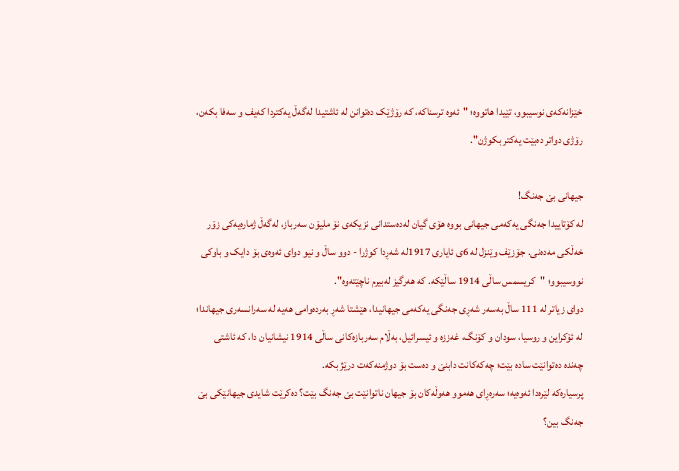خێزانەکەی نوسیبوو، تێیدا هاتووە؛ "ئەوە ترسناکە، کە رۆژێک دەتوانن لە ئاشتیدا لەگەڵ یەکتردا کەیف و سەفا بکەن، رۆژی دواتر دەبێت یەکتر بکوژن".

جیهانی بێ جەنگ!
لە کۆتاییدا جەنگی یەکەمی جیهانی بووە هۆی گیان لەدەستدانی نزیکەی نۆ ملیۆن سەرباز، لەگەڵ ژمارەیەکی زۆر خەڵکی مەدەنی. جۆزێف وێنزل لە 6ی ئایاری 1917لە شەڕدا کوژرا - دوو ساڵ و نیو دوای ئەوەی بۆ دایک و باوکی نووسیبوو؛ "کریسمس ساڵی 1914 ساڵێکە. کە هەرگیز لەبیرم ناچێتەوە".
دوای زیاتر لە 111 ساڵ بەسەر شەڕی جەنگی یەکەمی جیهانیدا، هێشتا شەڕ بەردەوامی هەیە لە سەرانسەری جیهاندا؛ لە ئۆکراین و روسیا، سودان و کۆنگ، غەززە و ئیسرائیل، بەڵام سەربازەکانی ساڵی 1914 نیشانیان دا، کە ئاشتی چەندە دەتوانێت سادە بێت؛ چەکەکانت دابنێ و دەست بۆ دوژمنەکەت درێژ بکە.
پرسیارەکە لێرەدا ئەوەیە؛ سەرەڕای هەموو هەوڵەکان بۆ جیهان ناتوانێت بێ جەنگ بێت؟ دەکرێت شایدی جیهانێکی بێ جەنگ بین؟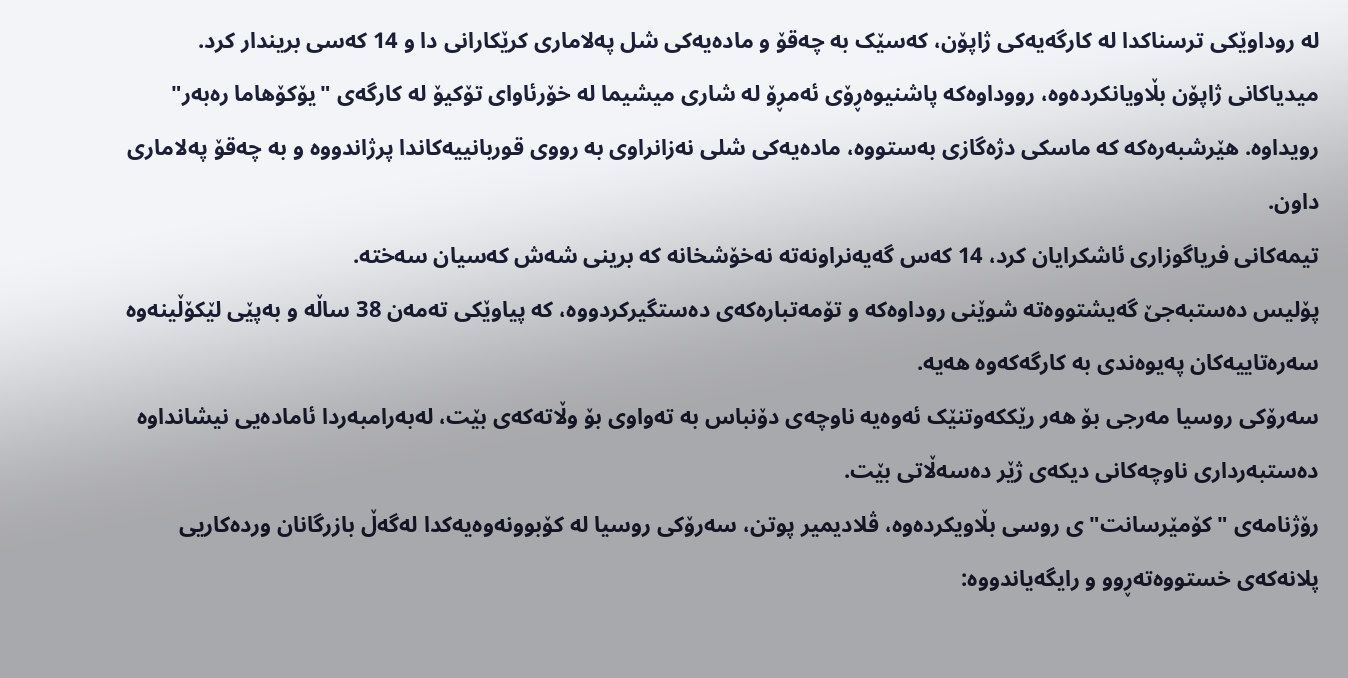لە روداوێکی ترسناکدا لە کارگەیەکی ژاپۆن، کەسێک بە چەقۆ و مادەیەکی شل پەلاماری کرێکارانی دا و 14 کەسی بریندار کرد.
میدیاکانی ژاپۆن بڵاویانکردەوە، رووداوەکە پاشنیوەڕۆی ئەمڕۆ لە شاری میشیما لە خۆرئاوای تۆکیۆ لە کارگەی "یۆکۆهاما رەبەر" رویداوە. هێرشبەرەکە کە ماسکی دژەگازی بەستووە، مادەیەکی شلی نەزانراوی بە رووی قوربانییەکاندا پرژاندووە و بە چەقۆ پەلاماری داون.
تیمەکانی فریاگوزاری ئاشکرایان کرد، 14 کەس گەیەنراونەتە نەخۆشخانە کە برینی شەش کەسیان سەختە.
پۆلیس دەستبەجێ گەیشتووەتە شوێنی روداوەکە و تۆمەتبارەکەی دەستگیرکردووە، کە پیاوێکی تەمەن 38 ساڵە و بەپێی لێکۆڵینەوە سەرەتاییەکان پەیوەندی بە کارگەکەوە هەیە.
سەرۆکی روسیا مەرجی بۆ هەر رێککەوتنێک ئەوەیە ناوچەی دۆنباس بە تەواوی بۆ وڵاتەکەی بێت، لەبەرامبەردا ئامادەیی نیشانداوە دەستبەرداری ناوچەکانی دیکەی ژێر دەسەڵاتی بێت.
رۆژنامەی "کۆمێرسانت"ی روسی بڵاویکردەوە، ڤلادیمیر پوتن، سەرۆکی روسیا لە کۆبوونەوەیەکدا لەگەڵ بازرگانان وردەکاریی پلانەکەی خستووەتەڕوو و رایگەیاندووە: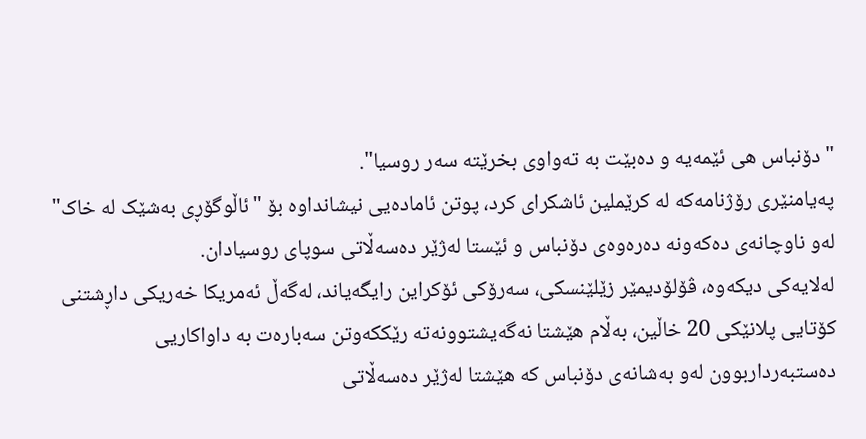"دۆنباس هی ئێمەیە و دەبێت بە تەواوی بخرێتە سەر روسیا".
پەیامنێری رۆژنامەکە لە کرێملین ئاشکرای کرد، پوتن ئامادەیی نیشانداوە بۆ "ئاڵوگۆڕی بەشێک لە خاک" لەو ناوچانەی دەکەونە دەرەوەی دۆنباس و ئێستا لەژێر دەسەڵاتی سوپای روسیادان.
لەلایەکی دیکەوە، ڤۆلۆدیمێر زێلێنسکی، سەرۆکی ئۆکراین رایگەیاند، لەگەڵ ئەمریکا خەریکی داڕشتنی کۆتایی پلانێکی 20 خاڵین، بەڵام هێشتا نەگەیشتوونەتە رێککەوتن سەبارەت بە داواکاریی دەستبەرداربوون لەو بەشانەی دۆنباس کە هێشتا لەژێر دەسەڵاتی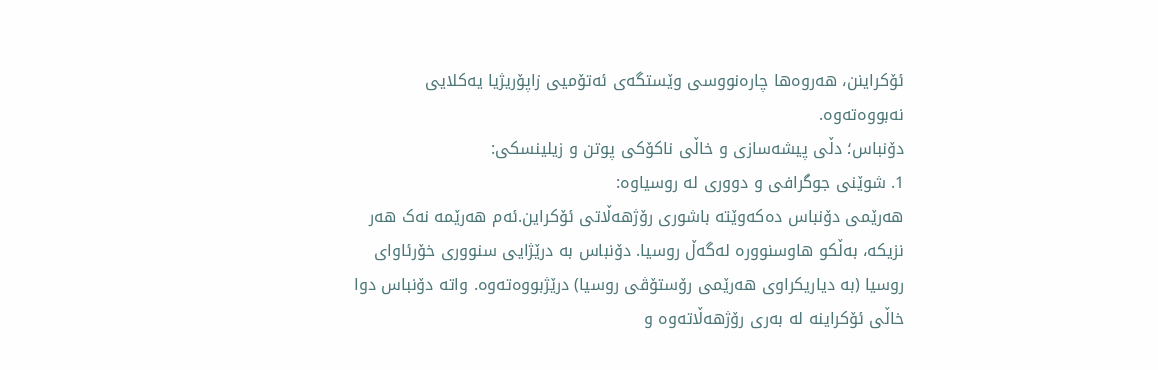ئۆکراینن، هەروەها چارەنووسی وێستگەی ئەتۆمیی زاپۆریژیا یەکلایی نەبووەتەوە.
دۆنباس؛ دڵی پیشەسازی و خاڵی ناکۆکی پوتن و زیلینسکی:
1. شوێنی جوگرافی و دووری لە روسیاوە:
هەرێمی دۆنباس دەکەوێتە باشوری رۆژهەڵاتی ئۆکراین.ئەم هەرێمە نەک هەر نزیکە، بەڵکو هاوسنوورە لەگەڵ روسیا. دۆنباس بە درێژایی سنووری خۆرئاوای روسیا (بە دیاریکراوی هەرێمی رۆستۆڤی روسیا) درێژبووەتەوە. واتە دۆنباس دوا خاڵی ئۆکراینە لە بەری رۆژهەڵاتەوە و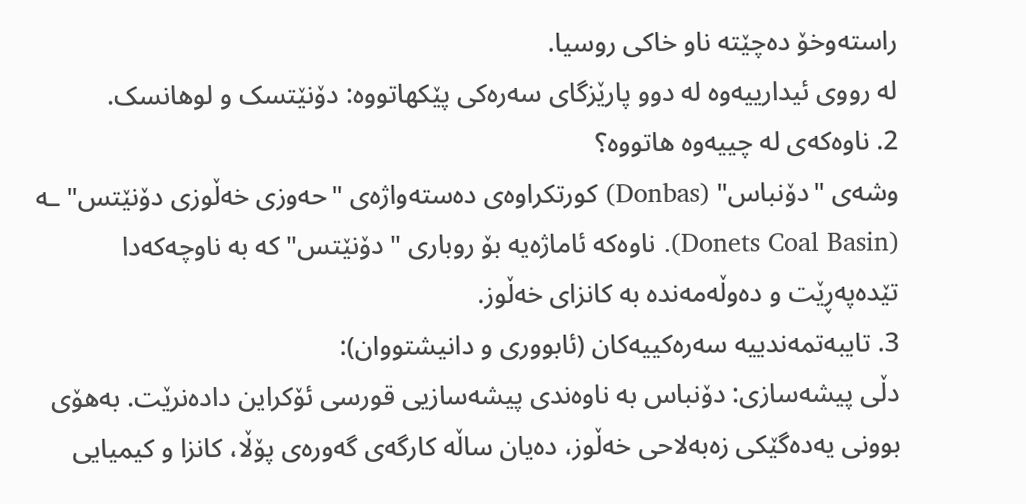راستەوخۆ دەچێتە ناو خاکی روسیا.
لە رووی ئیدارییەوە لە دوو پارێزگای سەرەکی پێکهاتووە: دۆنێتسک و لوهانسک.
2. ناوەکەی لە چییەوە هاتووە؟
وشەی "دۆنباس" (Donbas) کورتکراوەی دەستەواژەی "حەوزی خەڵوزی دۆنێتس"ـە (Donets Coal Basin). ناوەکە ئاماژەیە بۆ روباری "دۆنێتس" کە بە ناوچەکەدا تێدەپەڕێت و دەوڵەمەندە بە کانزای خەڵوز.
3. تایبەتمەندییە سەرەکییەکان (ئابووری و دانیشتووان):
دڵی پیشەسازی: دۆنباس بە ناوەندی پیشەسازیی قورسی ئۆکراین دادەنرێت. بەهۆی بوونی یەدەگێکی زەبەلاحی خەڵوز، دەیان ساڵە کارگەی گەورەی پۆڵا، کانزا و کیمیایی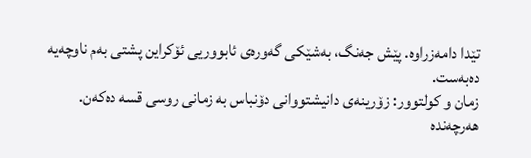تێدا دامەزراوە. پێش جەنگ، بەشێکی گەورەی ئابووریی ئۆکراین پشتی بەم ناوچەیە دەبەست.
زمان و کولتوور: زۆرینەی دانیشتووانی دۆنباس بە زمانی روسی قسە دەکەن. هەرچەندە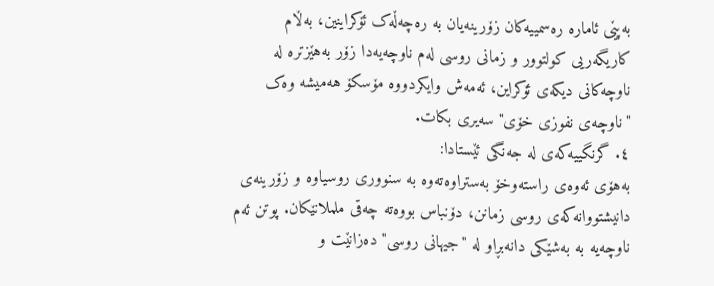بەپێی ئامارە رەسمییەکان زۆرینەیان بە رەچەڵەک ئۆکراینین، بەڵام کاریگەریی کولتوور و زمانی روسی لەم ناوچەیەدا زۆر بەهێزترە لە ناوچەکانی دیکەی ئۆکراین، ئەمەش وایکردووە مۆسکۆ هەمیشە وەک "ناوچەی نفوزی خۆی" سەیری بکات.
٤. گرنگییەکەی لە جەنگی ئێستادا:
بەهۆی ئەوەی راستەوخۆ بەستراوەتەوە بە سنووری روسیاوە و زۆرینەی دانیشتووانەکەی روسی زمانن، دۆنباس بووەتە چەقی ململانێکان. پوتن ئەم ناوچەیە بە بەشێکی دانەبڕاو لە "جیهانی روسی" دەزانێت و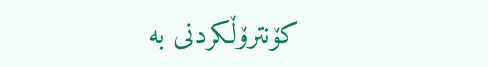کۆنترۆڵکردنی بە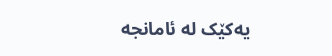یەکێک لە ئامانجە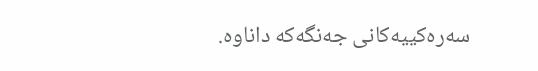سەرەکییەکانی جەنگەکە داناوە.